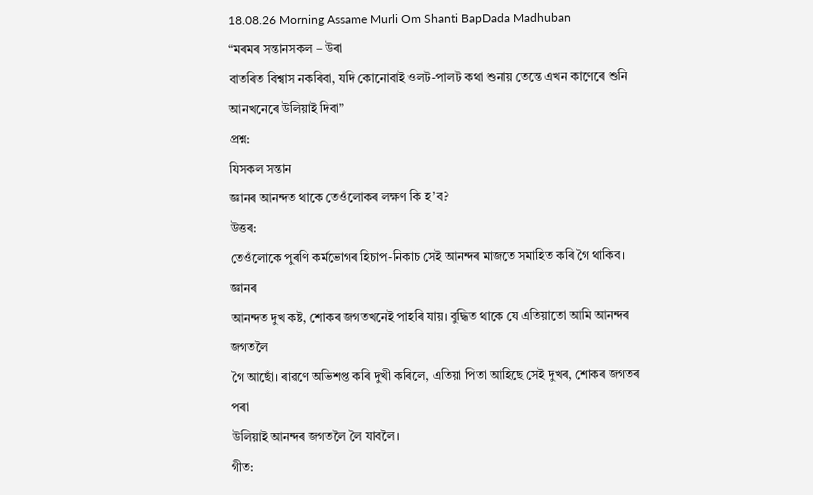18.08.26 Morning Assame Murli Om Shanti BapDada Madhuban
“মৰমৰ সন্তানসকল – উৰা
বাতৰিত বিশ্বাস নকৰিবা, যদি কোনোবাই ওলট-পালট কথা শুনায় তেন্তে এখন কাণেৰে শুনি
আনখনেৰে উলিয়াই দিবা”
প্ৰশ্ন:
যিসকল সন্তান
জ্ঞানৰ আনন্দত থাকে তেওঁলোকৰ লক্ষণ কি হ’ব?
উত্তৰ:
তেওঁলোকে পুৰণি কৰ্মভোগৰ হিচাপ-নিকাচ সেই আনন্দৰ মাজতে সমাহিত কৰি গৈ থাকিব। জ্ঞানৰ
আনন্দত দুখ কষ্ট, শোকৰ জগতখনেই পাহৰি যায়। বুদ্ধিত থাকে যে এতিয়াতো আমি আনন্দৰ জগতলৈ
গৈ আছোঁ। ৰাৱণে অভিশপ্ত কৰি দুখী কৰিলে, এতিয়া পিতা আহিছে সেই দুখৰ, শোকৰ জগতৰ পৰা
উলিয়াই আনন্দৰ জগতলৈ লৈ যাবলৈ।
গীত: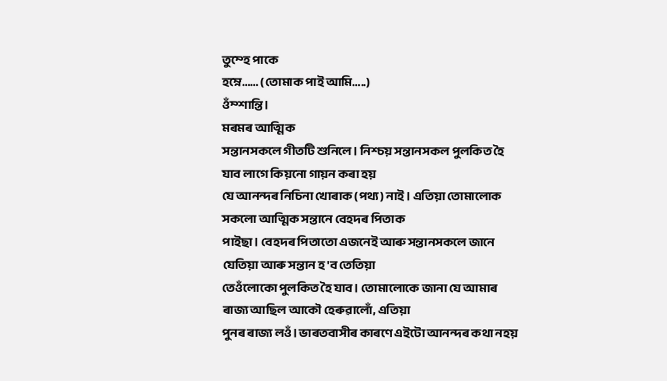তুম্হে পাকে
হম্নে…… (তোমাক পাই আমি…..)
ওঁম্শান্তি।
মৰমৰ আত্মিক
সন্তানসকলে গীতটি শুনিলে। নিশ্চয় সন্তানসকল পুলকিত হৈ যাব লাগে কিয়নো গায়ন কৰা হয়
যে আনন্দৰ নিচিনা খোৰাক (পথ্য) নাই। এতিয়া তোমালোক সকলো আত্মিক সন্তানে বেহদৰ পিতাক
পাইছা। বেহদৰ পিতাতো এজনেই আৰু সন্তানসকলে জানে যেতিয়া আৰু সন্তান হ'ব তেতিয়া
তেওঁলোকো পুলকিত হৈ যাব। তোমালোকে জানা যে আমাৰ ৰাজ্য আছিল আকৌ হেৰুৱালোঁ, এতিয়া
পুনৰ ৰাজ্য লওঁ। ভাৰতবাসীৰ কাৰণে এইটো আনন্দৰ কথা নহয়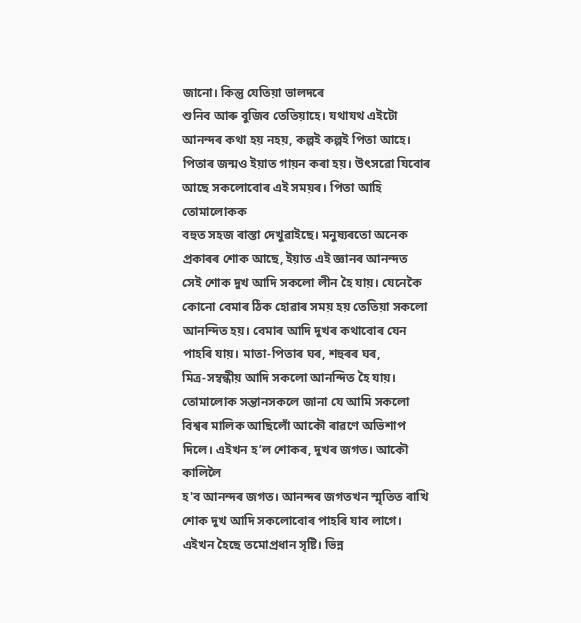জানো। কিন্তু যেতিয়া ভালদৰে
শুনিব আৰু বুজিব তেতিয়াহে। যথাযথ এইটো আনন্দৰ কথা হয় নহয়, কল্পই কল্পই পিতা আহে।
পিতাৰ জন্মও ইয়াত গায়ন কৰা হয়। উৎসৱো যিবোৰ আছে সকলোবোৰ এই সময়ৰ। পিতা আহি তোমালোকক
বহুত সহজ ৰাস্তা দেখুৱাইছে। মনুষ্যৰতো অনেক প্ৰকাৰৰ শোক আছে, ইয়াত এই জ্ঞানৰ আনন্দত
সেই শোক দুখ আদি সকলো লীন হৈ যায়। যেনেকৈ কোনো বেমাৰ ঠিক হোৱাৰ সময় হয় তেতিয়া সকলো
আনন্দিত হয়। বেমাৰ আদি দুখৰ কথাবোৰ যেন পাহৰি যায়। মাতা-পিতাৰ ঘৰ, শহুৰৰ ঘৰ,
মিত্ৰ-সম্বন্ধীয় আদি সকলো আনন্দিত হৈ যায়। তোমালোক সন্তানসকলে জানা যে আমি সকলো
বিশ্বৰ মালিক আছিলোঁ আকৌ ৰাৱণে অভিশাপ দিলে। এইখন হ’ল শোকৰ, দুখৰ জগত। আকৌ কালিলৈ
হ'ব আনন্দৰ জগত। আনন্দৰ জগতখন স্মৃতিত ৰাখি শোক দুখ আদি সকলোবোৰ পাহৰি যাব লাগে।
এইখন হৈছে তমোপ্ৰধান সৃষ্টি। ভিন্ন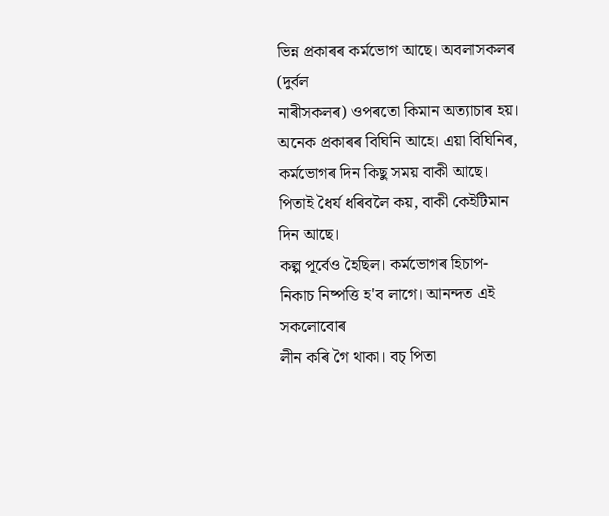ভিন্ন প্ৰকাৰৰ কৰ্মভোগ আছে। অবলাসকলৰ (দুৰ্বল
নাৰীসকলৰ) ওপৰতো কিমান অত্যাচাৰ হয়। অনেক প্ৰকাৰৰ বিঘিনি আহে। এয়া বিঘিনিৰ,
কৰ্মভোগৰ দিন কিছু সময় বাকী আছে। পিতাই ধৈৰ্য ধৰিবলৈ কয়, বাকী কেইটিমান দিন আছে।
কল্প পূৰ্বেও হৈছিল। কৰ্মভোগৰ হিচাপ-নিকাচ নিষ্পত্তি হ'ব লাগে। আনন্দত এই সকলোবোৰ
লীন কৰি গৈ থাকা। বচ্ পিতা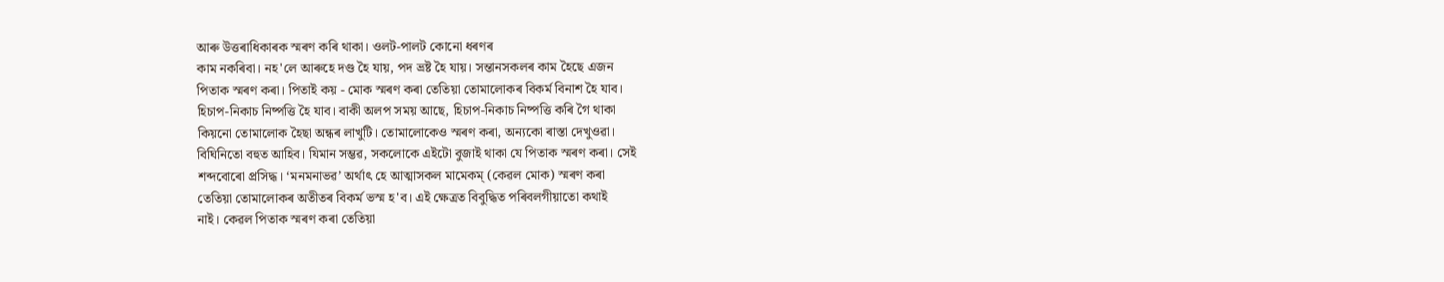আৰু উত্তৰাধিকাৰক স্মৰণ কৰি থাকা। ওলট-পালট কোনো ধৰণৰ
কাম নকৰিবা। নহ'লে আৰুহে দণ্ড হৈ যায়, পদ ভ্ৰষ্ট হৈ যায়। সন্তানসকলৰ কাম হৈছে এজন
পিতাক স্মৰণ কৰা। পিতাই কয় - মোক স্মৰণ কৰা তেতিয়া তোমালোকৰ বিকৰ্ম বিনাশ হৈ যাব।
হিচাপ-নিকাচ নিষ্পত্তি হৈ যাব। বাকী অলপ সময় আছে, হিচাপ-নিকাচ নিষ্পত্তি কৰি গৈ থাকা
কিয়নো তোমালোক হৈছা অন্ধৰ লাখুটি। তোমালোকেও স্মৰণ কৰা, অন্যকো ৰাস্তা দেখুওৱা।
বিঘিনিতো বহুত আহিব। যিমান সম্ভৱ, সকলোকে এইটো বুজাই থাকা যে পিতাক স্মৰণ কৰা। সেই
শব্দবোৰো প্ৰসিদ্ধ। ‘মনমনাভৱ’ অৰ্থাৎ হে আত্মাসকল মামেকম্ (কেৱল মোক) স্মৰণ কৰা
তেতিয়া তোমালোকৰ অতীতৰ বিকৰ্ম ভস্ম হ'ব। এই ক্ষেত্ৰত বিবুদ্ধিত পৰিবলগীয়াতো কথাই
নাই। কেৱল পিতাক স্মৰণ কৰা তেতিয়া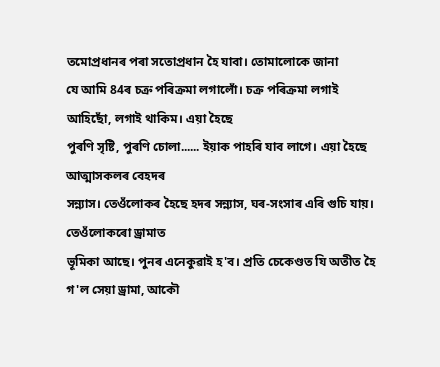তমোপ্ৰধানৰ পৰা সতোপ্ৰধান হৈ যাবা। তোমালোকে জানা
যে আমি 84ৰ চক্ৰ পৰিক্ৰমা লগালোঁ। চক্ৰ পৰিক্ৰমা লগাই আহিছোঁ, লগাই থাকিম। এয়া হৈছে
পুৰণি সৃষ্টি, পুৰণি চোলা...... ইয়াক পাহৰি যাব লাগে। এয়া হৈছে আত্মাসকলৰ বেহদৰ
সন্ন্যাস। তেওঁলোকৰ হৈছে হদৰ সন্ন্যাস, ঘৰ-সংসাৰ এৰি গুচি যায়। তেওঁলোকৰো ড্ৰামাত
ভূমিকা আছে। পুনৰ এনেকুৱাই হ'ব। প্ৰতি চেকেণ্ডত যি অতীত হৈ গ'ল সেয়া ড্ৰামা, আকৌ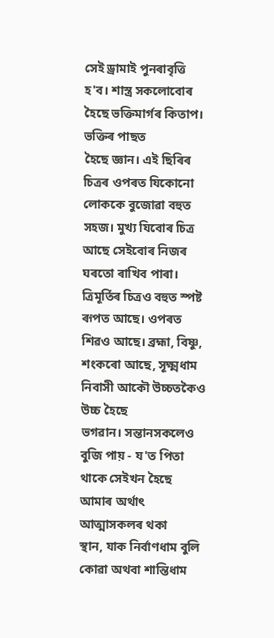সেই ড্ৰামাই পুনৰাবৃত্তি হ'ব। শাস্ত্ৰ সকলোবোৰ হৈছে ভক্তিমাৰ্গৰ কিতাপ। ভক্তিৰ পাছত
হৈছে জ্ঞান। এই ছিৰিৰ চিত্ৰৰ ওপৰত যিকোনো লোককে বুজোৱা বহুত সহজ। মুখ্য যিবোৰ চিত্ৰ
আছে সেইবোৰ নিজৰ ঘৰতো ৰাখিব পাৰা। ত্ৰিমূৰ্তিৰ চিত্ৰও বহুত স্পষ্ট ৰূপত আছে। ওপৰত
শিৱও আছে। ব্ৰহ্মা, বিষ্ণু, শংকৰো আছে, সূক্ষ্মধাম নিবাসী আকৌ উচ্চতকৈও উচ্চ হৈছে
ভগৱান। সন্তানসকলেও বুজি পায় - য'ত পিতা থাকে সেইখন হৈছে আমাৰ অৰ্থাৎ আত্মাসকলৰ থকা
স্থান, যাক নিৰ্বাণধাম বুলি কোৱা অথবা শান্তিধাম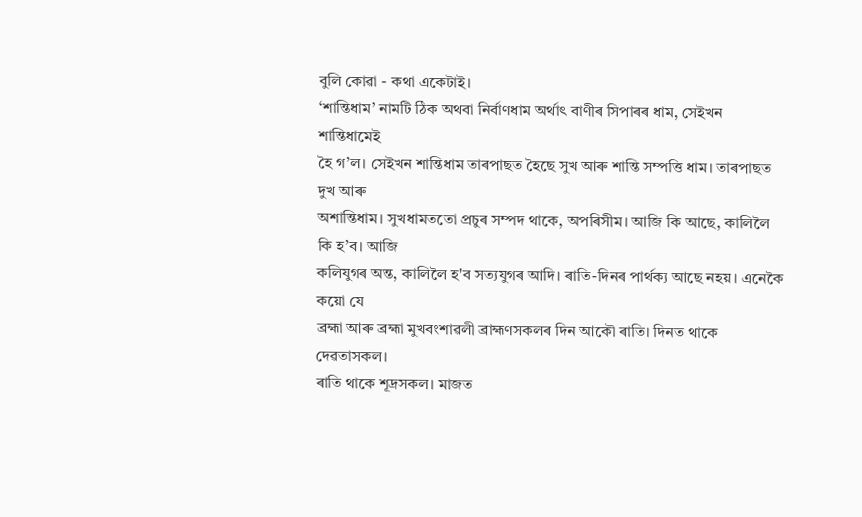বুলি কোৱা - কথা একেটাই।
‘শান্তিধাম’ নামটি ঠিক অথবা নিৰ্বাণধাম অৰ্থাৎ বাণীৰ সিপাৰৰ ধাম, সেইখন শান্তিধামেই
হৈ গ’ল। সেইখন শান্তিধাম তাৰপাছত হৈছে সুখ আৰু শান্তি সম্পত্তি ধাম। তাৰপাছত দুখ আৰু
অশান্তিধাম। সুখধামততো প্ৰচুৰ সম্পদ থাকে, অপৰিসীম। আজি কি আছে, কালিলৈ কি হ’ব। আজি
কলিযুগৰ অন্ত, কালিলৈ হ'ব সত্যযুগৰ আদি। ৰাতি-দিনৰ পাৰ্থক্য আছে নহয়। এনেকৈ কয়ো যে
ব্ৰহ্মা আৰু ব্ৰহ্মা মুখবংশাৱলী ব্ৰাহ্মণসকলৰ দিন আকৌ ৰাতি। দিনত থাকে দেৱতাসকল।
ৰাতি থাকে শূদ্ৰসকল। মাজত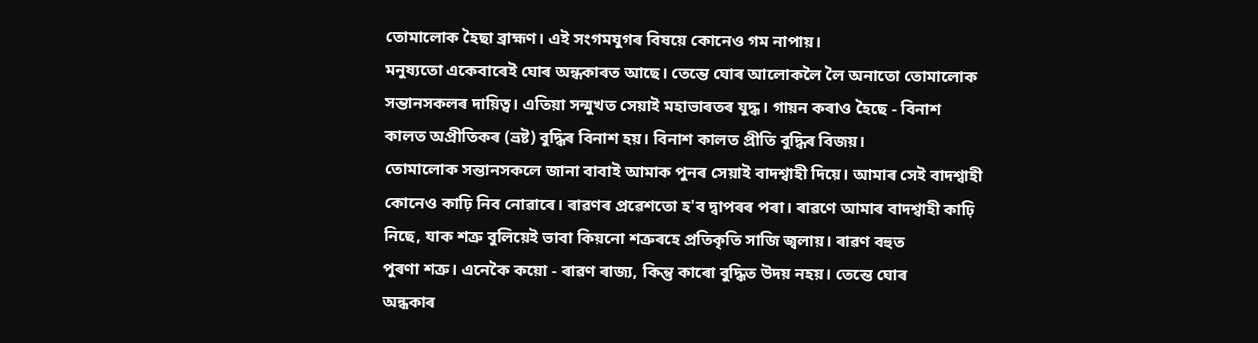তোমালোক হৈছা ব্ৰাহ্মণ। এই সংগমযুগৰ বিষয়ে কোনেও গম নাপায়।
মনুষ্যতো একেবাৰেই ঘোৰ অন্ধকাৰত আছে। তেন্তে ঘোৰ আলোকলৈ লৈ অনাতো তোমালোক
সন্তানসকলৰ দায়িত্ব। এতিয়া সন্মুখত সেয়াই মহাভাৰতৰ যুদ্ধ। গায়ন কৰাও হৈছে - বিনাশ
কালত অপ্ৰীতিকৰ (ভ্ৰষ্ট) বুদ্ধিৰ বিনাশ হয়। বিনাশ কালত প্ৰীতি বুদ্ধিৰ বিজয়।
তোমালোক সন্তানসকলে জানা বাবাই আমাক পুনৰ সেয়াই বাদশ্বাহী দিয়ে। আমাৰ সেই বাদশ্বাহী
কোনেও কাঢ়ি নিব নোৱাৰে। ৰাৱণৰ প্ৰৱেশতো হ'ব দ্বাপৰৰ পৰা। ৰাৱণে আমাৰ বাদশ্বাহী কাঢ়ি
নিছে, যাক শত্ৰু বুলিয়েই ভাবা কিয়নো শত্ৰুৰহে প্ৰতিকৃতি সাজি জ্বলায়। ৰাৱণ বহুত
পুৰণা শত্ৰু। এনেকৈ কয়ো - ৰাৱণ ৰাজ্য, কিন্তু কাৰো বুদ্ধিত উদয় নহয়। তেন্তে ঘোৰ
অন্ধকাৰ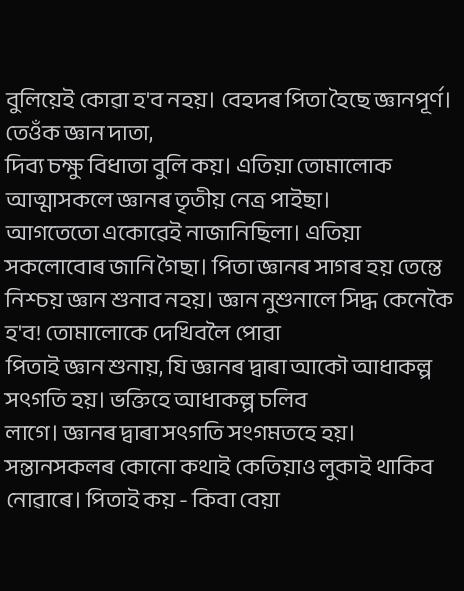বুলিয়েই কোৱা হ'ব নহয়। বেহদৰ পিতা হৈছে জ্ঞানপূৰ্ণ। তেওঁক জ্ঞান দাতা,
দিব্য চক্ষু বিধাতা বুলি কয়। এতিয়া তোমালোক আত্মাসকলে জ্ঞানৰ তৃতীয় নেত্ৰ পাইছা।
আগতেতো একোৱেই নাজানিছিলা। এতিয়া সকলোবোৰ জানি গৈছা। পিতা জ্ঞানৰ সাগৰ হয় তেন্তে
নিশ্চয় জ্ঞান শুনাব নহয়। জ্ঞান নুশুনালে সিদ্ধ কেনেকৈ হ'ব! তোমালোকে দেখিবলৈ পোৱা
পিতাই জ্ঞান শুনায়, যি জ্ঞানৰ দ্বাৰা আকৌ আধাকল্প সৎগতি হয়। ভক্তিহে আধাকল্প চলিব
লাগে। জ্ঞানৰ দ্বাৰা সৎগতি সংগমতহে হয়। সন্তানসকলৰ কোনো কথাই কেতিয়াও লুকাই থাকিব
নোৱাৰে। পিতাই কয় - কিবা বেয়া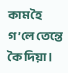কাম হৈ গ’লে তেন্তে কৈ দিয়া।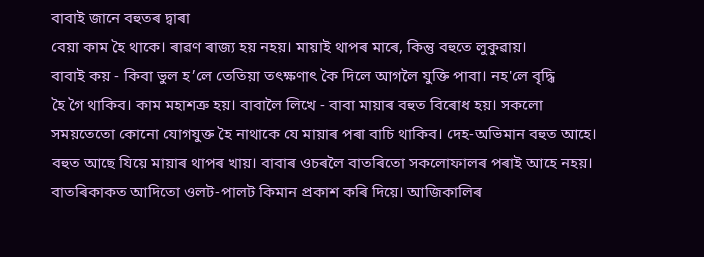বাবাই জানে বহুতৰ দ্বাৰা
বেয়া কাম হৈ থাকে। ৰাৱণ ৰাজ্য হয় নহয়। মায়াই থাপৰ মাৰে, কিন্তু বহুতে লুকুৱায়।
বাবাই কয় - কিবা ভুল হ’লে তেতিয়া তৎক্ষণাৎ কৈ দিলে আগলৈ যুক্তি পাবা। নহ'লে বৃদ্ধি
হৈ গৈ থাকিব। কাম মহাশত্ৰু হয়। বাবালৈ লিখে - বাবা মায়াৰ বহুত বিৰোধ হয়। সকলো
সময়তেতো কোনো যোগযুক্ত হৈ নাথাকে যে মায়াৰ পৰা বাচি থাকিব। দেহ-অভিমান বহুত আহে।
বহুত আছে যিয়ে মায়াৰ থাপৰ খায়। বাবাৰ ওচৰলৈ বাতৰিতো সকলোফালৰ পৰাই আহে নহয়।
বাতৰিকাকত আদিতো ওলট-পালট কিমান প্ৰকাশ কৰি দিয়ে। আজিকালিৰ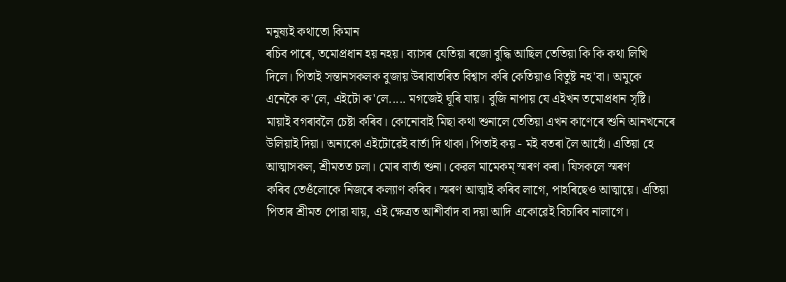মনুষ্যই কথাতো কিমান
ৰচিব পাৰে, তমোপ্ৰধান হয় নহয়। ব্যাসৰ যেতিয়া ৰজো বুদ্ধি আছিল তেতিয়া কি কি কথা লিখি
দিলে। পিতাই সন্তানসকলক বুজায় উৰাবাতৰিত বিশ্বাস কৰি কেতিয়াও বিতুষ্ট নহ'বা। অমুকে
এনেকৈ ক'লে, এইটো ক'লে..... মগজেই ঘূৰি যায়। বুজি নাপায় যে এইখন তমোপ্ৰধান সৃষ্টি।
মায়াই বগৰাবলৈ চেষ্টা কৰিব। কোনোবাই মিছা কথা শুনালে তেতিয়া এখন কাণেৰে শুনি আনখনেৰে
উলিয়াই দিয়া। অন্যকো এইটোৱেই বাৰ্তা দি থাকা। পিতাই কয় - মই বতৰা লৈ আহোঁ। এতিয়া হে
আত্মাসকল, শ্ৰীমতত চলা। মোৰ বাৰ্তা শুনা। কেৱল মামেকম্ স্মৰণ কৰা। যিসকলে স্মৰণ
কৰিব তেওঁলোকে নিজৰে কল্যাণ কৰিব। স্মৰণ আত্মাই কৰিব লাগে, পাহৰিছেও আত্মায়ে। এতিয়া
পিতাৰ শ্ৰীমত পোৱা যায়, এই ক্ষেত্ৰত আশীৰ্বাদ বা দয়া আদি একোৱেই বিচাৰিব নালাগে।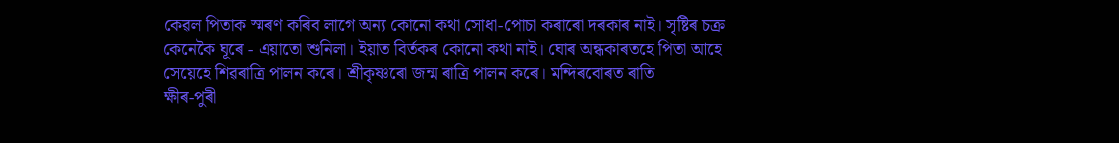কেৱল পিতাক স্মৰণ কৰিব লাগে অন্য কোনো কথা সোধা-পোচা কৰাৰো দৰকাৰ নাই। সৃষ্টিৰ চক্ৰ
কেনেকৈ ঘূৰে - এয়াতো শুনিলা। ইয়াত বিৰ্তকৰ কোনো কথা নাই। ঘোৰ অন্ধকাৰতহে পিতা আহে
সেয়েহে শিৱৰাত্ৰি পালন কৰে। শ্ৰীকৃষ্ণৰো জন্ম ৰাত্ৰি পালন কৰে। মন্দিৰবোৰত ৰাতি
ক্ষীৰ-পুৰী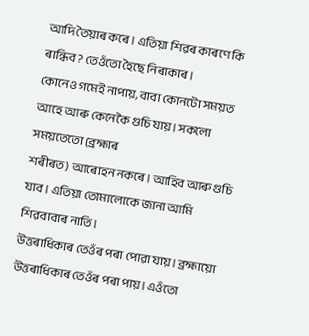আদি তৈয়াৰ কৰে। এতিয়া শিৱৰ কাৰণে কি ৰান্ধিব? তেওঁতো হৈছে নিৰাকাৰ।
কোনেও গমেই নাপায়, বাবা কোনটো সময়ত আহে আৰু কেনেকৈ গুচি যায়। সকলো সময়তেতো (ব্ৰহ্মাৰ
শৰীৰত) আৰোহন নকৰে। আহিব আৰু গুচি যাব। এতিয়া তোমালোকে জানা আমি শিৱবাবাৰ নাতি।
উত্তৰাধিকাৰ তেওঁৰ পৰা পোৱা যায়। ব্ৰহ্মায়ো উত্তৰাধিকাৰ তেওঁৰ পৰা পায়। এওঁতো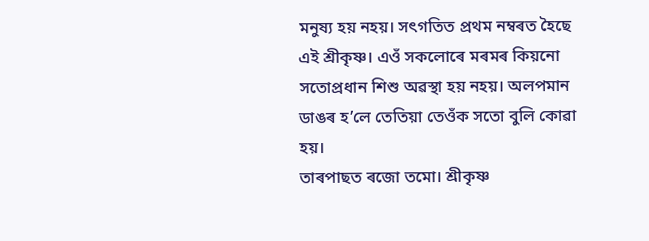মনুষ্য হয় নহয়। সৎগতিত প্ৰথম নম্বৰত হৈছে এই শ্ৰীকৃষ্ণ। এওঁ সকলোৰে মৰমৰ কিয়নো
সতোপ্ৰধান শিশু অৱস্থা হয় নহয়। অলপমান ডাঙৰ হ’লে তেতিয়া তেওঁক সতো বুলি কোৱা হয়।
তাৰপাছত ৰজো তমো। শ্ৰীকৃষ্ণ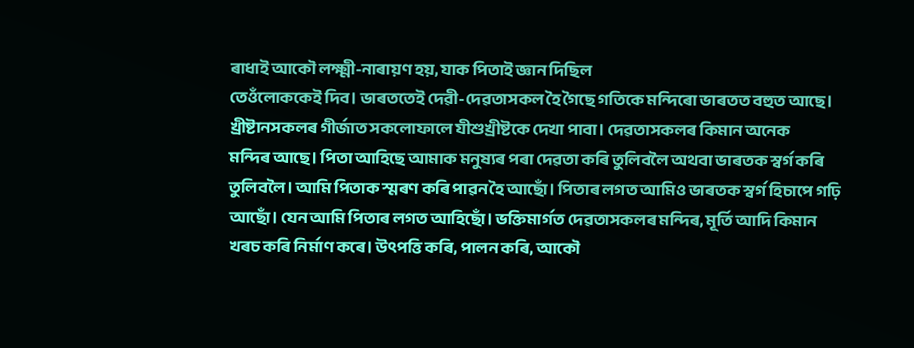ৰাধাই আকৌ লক্ষ্মী-নাৰায়ণ হয়, যাক পিতাই জ্ঞান দিছিল
তেওঁলোককেই দিব। ভাৰততেই দেৱী-দেৱতাসকল হৈ গৈছে গতিকে মন্দিৰো ভাৰতত বহুত আছে।
খ্ৰীষ্টানসকলৰ গীৰ্জাত সকলোফালে যীশুখ্ৰীষ্টকে দেখা পাবা। দেৱতাসকলৰ কিমান অনেক
মন্দিৰ আছে। পিতা আহিছে আমাক মনুষ্যৰ পৰা দেৱতা কৰি তুলিবলৈ অথবা ভাৰতক স্বৰ্গ কৰি
তুলিবলৈ। আমি পিতাক স্মৰণ কৰি পাৱন হৈ আছোঁ। পিতাৰ লগত আমিও ভাৰতক স্বৰ্গ হিচাপে গঢ়ি
আছোঁ। যেন আমি পিতাৰ লগত আহিছোঁ। ভক্তিমাৰ্গত দেৱতাসকলৰ মন্দিৰ, মূৰ্তি আদি কিমান
খৰচ কৰি নিৰ্মাণ কৰে। উৎপত্তি কৰি, পালন কৰি, আকৌ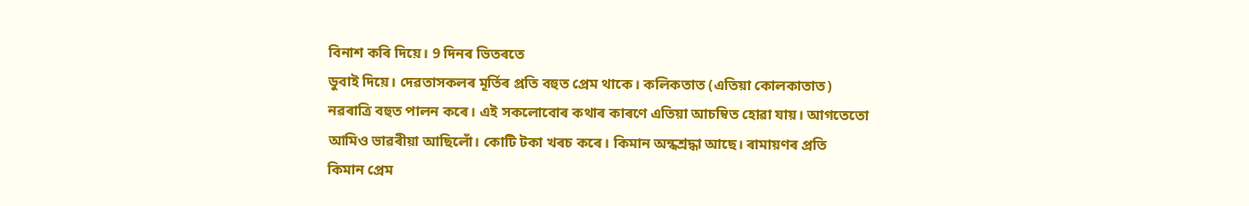বিনাশ কৰি দিয়ে। 9 দিনৰ ভিতৰতে
ডুবাই দিয়ে। দেৱতাসকলৰ মূৰ্তিৰ প্ৰতি বহুত প্ৰেম থাকে। কলিকতাত (এতিয়া কোলকাতাত)
নৱৰাত্ৰি বহুত পালন কৰে। এই সকলোবোৰ কথাৰ কাৰণে এতিয়া আচম্বিত হোৱা যায়। আগতেতো
আমিও ভাৱৰীয়া আছিলোঁ। কোটি টকা খৰচ কৰে। কিমান অন্ধশ্ৰদ্ধা আছে। ৰামায়ণৰ প্ৰতি
কিমান প্ৰেম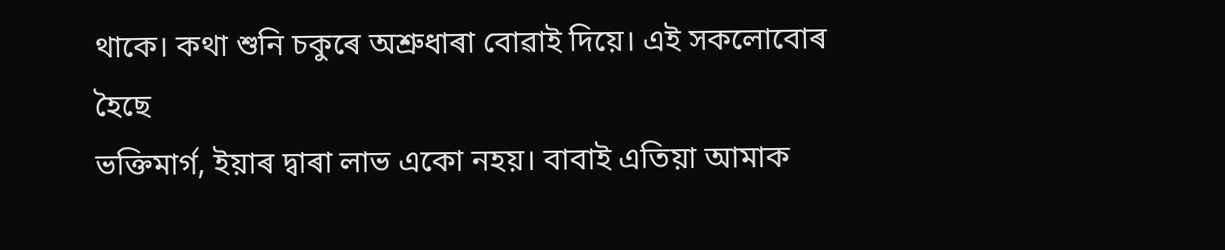থাকে। কথা শুনি চকুৰে অশ্ৰুধাৰা বোৱাই দিয়ে। এই সকলোবোৰ হৈছে
ভক্তিমাৰ্গ, ইয়াৰ দ্বাৰা লাভ একো নহয়। বাবাই এতিয়া আমাক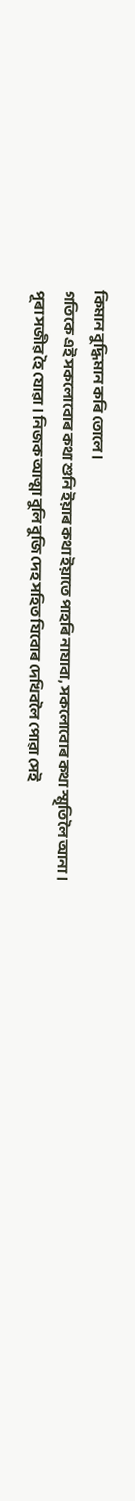কিমান বুদ্ধিমান কৰি তোলে।
গতিকে এই সকলোবোৰ কথা শুনি ইয়াৰ কথা ইয়াতে পাহৰি নাযাবা, সকলোবোৰ কথা স্মৃতিলৈ আনা।
পূৰা সজীৱ হৈ যোৱা। নিজক আত্মা বুলি বুজি দেহ সহিত যিবোৰ দেখিবলৈ পোৱা সেই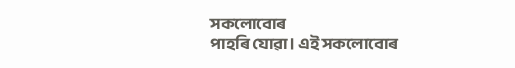সকলোবোৰ
পাহৰি যোৱা। এই সকলোবোৰ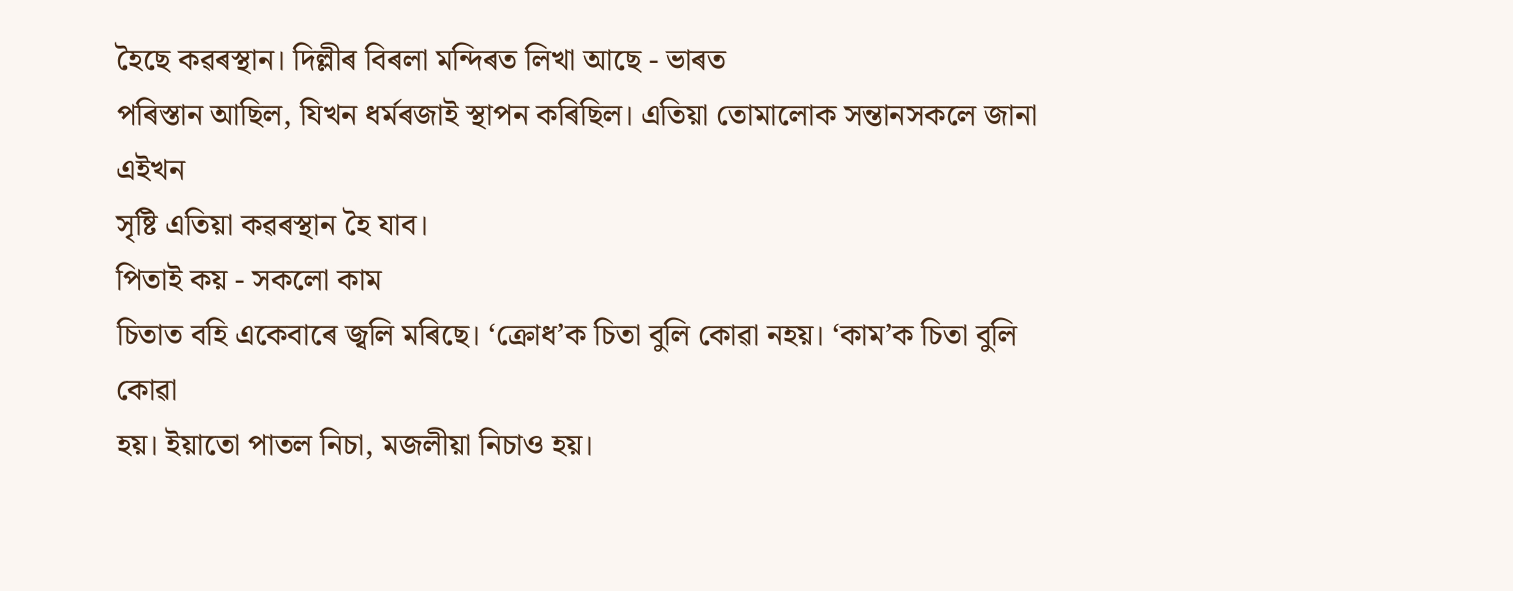হৈছে কৱৰস্থান। দিল্লীৰ বিৰলা মন্দিৰত লিখা আছে - ভাৰত
পৰিস্তান আছিল, যিখন ধৰ্মৰজাই স্থাপন কৰিছিল। এতিয়া তোমালোক সন্তানসকলে জানা এইখন
সৃষ্টি এতিয়া কৱৰস্থান হৈ যাব।
পিতাই কয় - সকলো কাম
চিতাত বহি একেবাৰে জ্বলি মৰিছে। ‘ক্ৰোধ’ক চিতা বুলি কোৱা নহয়। ‘কাম’ক চিতা বুলি কোৱা
হয়। ইয়াতো পাতল নিচা, মজলীয়া নিচাও হয়।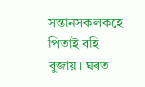সন্তানসকলকহে পিতাই বহি বুজায়। ঘৰত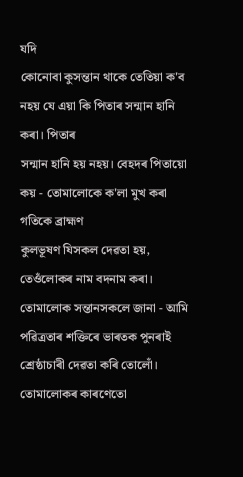যদি
কোনোবা কুসন্তান থাকে তেতিয়া ক'ব নহয় যে এয়া কি পিতাৰ সন্মান হানি কৰা। পিতাৰ
সন্মান হানি হয় নহয়। বেহদৰ পিতায়ো কয় - তোমালোকে ক'লা মুখ কৰা গতিকে ব্ৰাহ্মণ
কুলভূষণ যিসকল দেৱতা হয়, তেওঁলোকৰ নাম বদনাম কৰা। তোমালোক সন্তানসকলে জানা - আমি
পৱিত্ৰতাৰ শক্তিৰে ভাৰতক পুনৰাই শ্ৰেষ্ঠাচাৰী দেৱতা কৰি তোলোঁ। তোমালোকৰ কাৰণেতো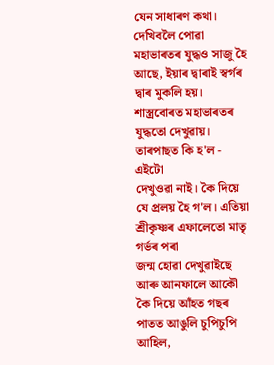যেন সাধাৰণ কথা। দেখিবলৈ পোৱা মহাভাৰতৰ যুদ্ধও সাজু হৈ আছে, ইয়াৰ দ্বাৰাই স্বৰ্গৰ
দ্বাৰ মুকলি হয়। শাস্ত্ৰবোৰত মহাভাৰতৰ যুদ্ধতো দেখুৱায়। তাৰপাছত কি হ'ল - এইটো
দেখুওৱা নাই। কৈ দিয়ে যে প্ৰলয় হৈ গ'ল। এতিয়া শ্ৰীকৃষ্ণৰ এফালেতো মাতৃ গৰ্ভৰ পৰা
জন্ম হোৱা দেখুৱাইছে আৰু আনফালে আকৌ কৈ দিয়ে আঁহত গছৰ পাতত আঙুলি চুপিচুপি আহিল,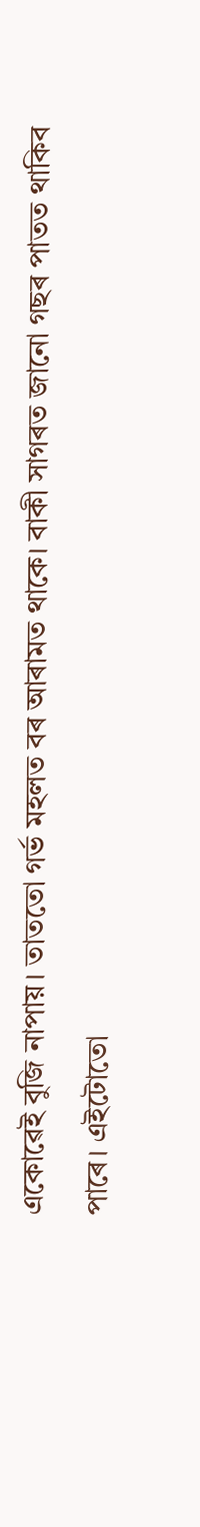একোৱেই বুজি নাপায়। তাততো গৰ্ভ মহলত বৰ আৰামত থাকে। বাকী সাগৰত জানো গছৰ পাতত থাকিব
পাৰে। এইটোতো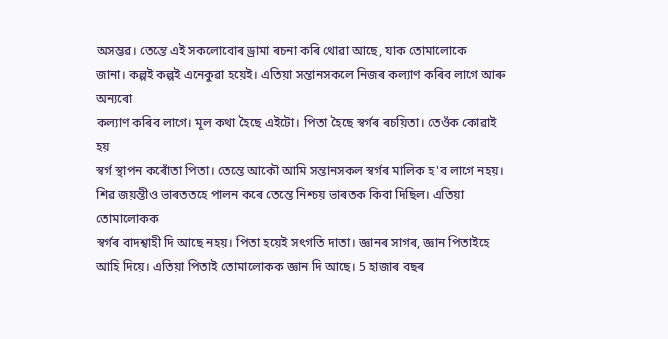অসম্ভৱ। তেন্তে এই সকলোবোৰ ড্ৰামা ৰচনা কৰি থোৱা আছে, যাক তোমালোকে
জানা। কল্পই কল্পই এনেকুৱা হয়েই। এতিয়া সন্তানসকলে নিজৰ কল্যাণ কৰিব লাগে আৰু অন্যৰো
কল্যাণ কৰিব লাগে। মূল কথা হৈছে এইটো। পিতা হৈছে স্বৰ্গৰ ৰচয়িতা। তেওঁক কোৱাই হয়
স্বৰ্গ স্থাপন কৰোঁতা পিতা। তেন্তে আকৌ আমি সন্তানসকল স্বৰ্গৰ মালিক হ'ব লাগে নহয়।
শিৱ জয়ন্তীও ভাৰততহে পালন কৰে তেন্তে নিশ্চয় ভাৰতক কিবা দিছিল। এতিয়া তোমালোকক
স্বৰ্গৰ বাদশ্বাহী দি আছে নহয়। পিতা হয়েই সৎগতি দাতা। জ্ঞানৰ সাগৰ, জ্ঞান পিতাইহে
আহি দিয়ে। এতিয়া পিতাই তোমালোকক জ্ঞান দি আছে। 5 হাজাৰ বছৰ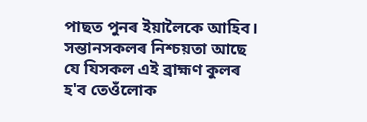পাছত পুনৰ ইয়ালৈকে আহিব।
সন্তানসকলৰ নিশ্চয়তা আছে যে যিসকল এই ব্ৰাহ্মণ কুলৰ হ'ব তেওঁলোক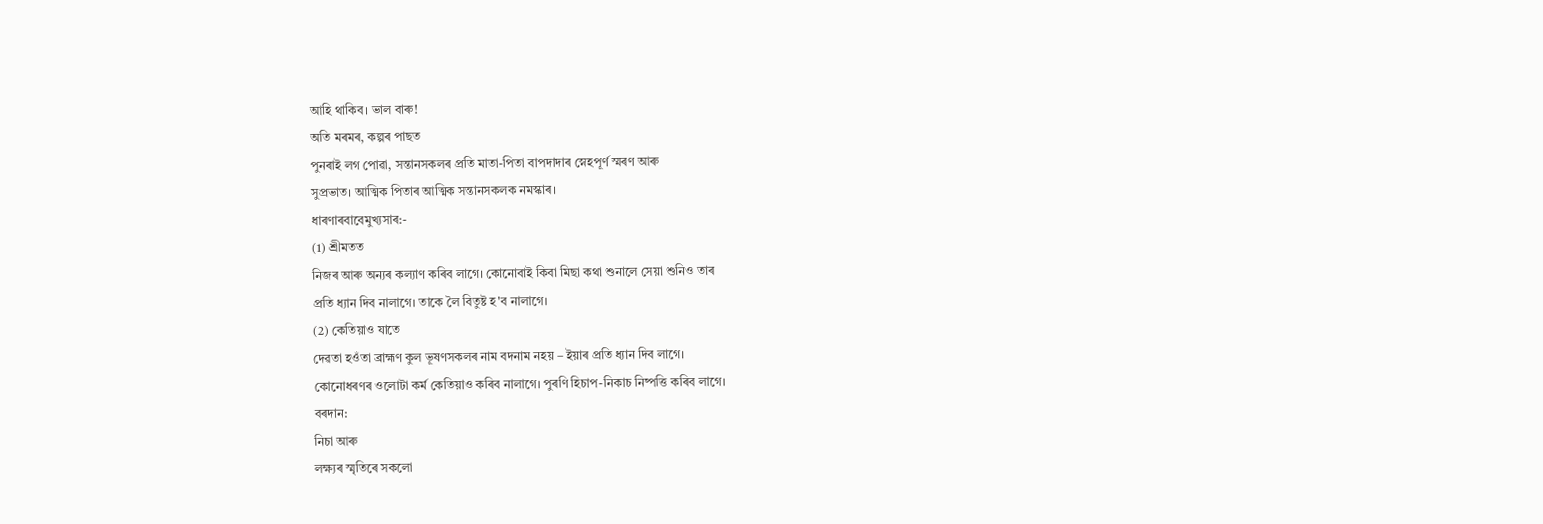আহি থাকিব। ভাল বাৰু!
অতি মৰমৰ, কল্পৰ পাছত
পুনৰাই লগ পোৱা, সন্তানসকলৰ প্ৰতি মাতা-পিতা বাপদাদাৰ স্নেহপূৰ্ণ স্মৰণ আৰু
সুপ্ৰভাত। আত্মিক পিতাৰ আত্মিক সন্তানসকলক নমস্কাৰ।
ধাৰণাৰবাবেমুখ্যসাৰ:-
(1) শ্ৰীমতত
নিজৰ আৰু অন্যৰ কল্যাণ কৰিব লাগে। কোনোবাই কিবা মিছা কথা শুনালে সেয়া শুনিও তাৰ
প্ৰতি ধ্যান দিব নালাগে। তাকে লৈ বিতুষ্ট হ'ব নালাগে।
(2) কেতিয়াও যাতে
দেৱতা হওঁতা ব্ৰাহ্মণ কুল ভূষণসকলৰ নাম বদনাম নহয় – ইয়াৰ প্ৰতি ধ্যান দিব লাগে।
কোনোধৰণৰ ওলোটা কৰ্ম কেতিয়াও কৰিব নালাগে। পুৰণি হিচাপ-নিকাচ নিষ্পত্তি কৰিব লাগে।
বৰদান:
নিচা আৰু
লক্ষ্যৰ স্মৃতিৰে সকলো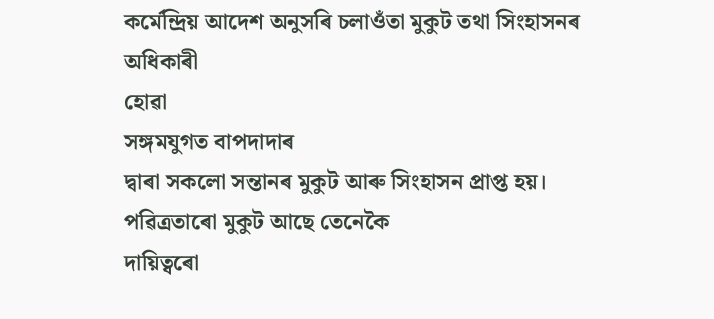কৰ্মেন্দ্ৰিয় আদেশ অনুসৰি চলাওঁতা মুকুট তথা সিংহাসনৰ অধিকাৰী
হোৱা
সঙ্গমযুগত বাপদাদাৰ
দ্বাৰা সকলো সন্তানৰ মুকুট আৰু সিংহাসন প্ৰাপ্ত হয়। পৱিত্ৰতাৰো মুকুট আছে তেনেকৈ
দায়িত্বৰো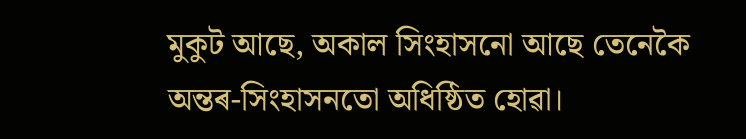মুকুট আছে, অকাল সিংহাসনো আছে তেনেকৈ অন্তৰ-সিংহাসনতো অধিষ্ঠিত হোৱা।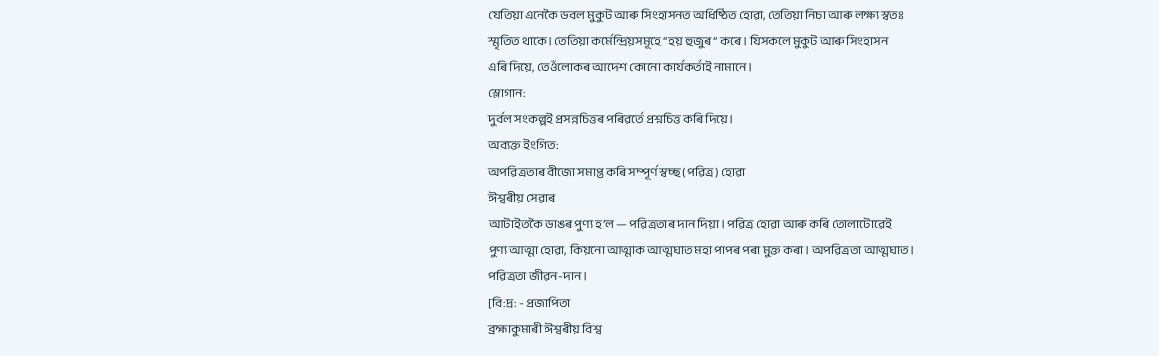যেতিয়া এনেকৈ ডবল মুকুট আৰু সিংহাসনত অধিষ্ঠিত হোৱা, তেতিয়া নিচা আৰু লক্ষ্য স্বতঃ
স্মৃতিত থাকে। তেতিয়া কৰ্মেন্দ্ৰিয়সমূহে “হয় হুজুৰ” কৰে। যিসকলে মুকুট আৰু সিংহাসন
এৰি দিয়ে, তেওঁলোকৰ আদেশ কোনো কাৰ্যকৰ্তাই নামানে।
স্লোগান:
দুৰ্বল সংকল্পই প্ৰসন্নচিত্তৰ পৰিৱৰ্তে প্ৰশ্নচিত্ত কৰি দিয়ে।
অব্যক্ত ইংগিত:
অপৱিত্ৰতাৰ বীজো সমাপ্ত কৰি সম্পূৰ্ণ স্বচ্ছ (পৱিত্ৰ) হোৱা
ঈশ্বৰীয় সেৱাৰ
আটাইতকৈ ডাঙৰ পুণ্য হ’ল — পৱিত্ৰতাৰ দান দিয়া। পৱিত্ৰ হোৱা আৰু কৰি তোলাটোৱেই
পুণ্য আত্মা হোৱা, কিয়নো আত্মাক আত্মঘাত মহা পাপৰ পৰা মুক্ত কৰা। অপৱিত্ৰতা আত্মঘাত।
পৱিত্ৰতা জীৱন-দান।
[বি:দ্ৰ: - প্ৰজাপিতা
ব্ৰহ্মাকুমাৰী ঈশ্বৰীয় বিশ্ব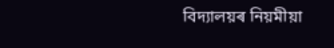বিদ্যালয়ৰ নিয়মীয়া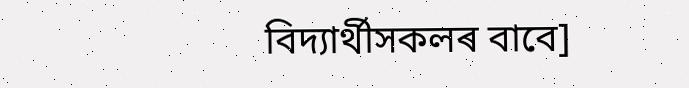বিদ্যাৰ্থীসকলৰ বাবে]